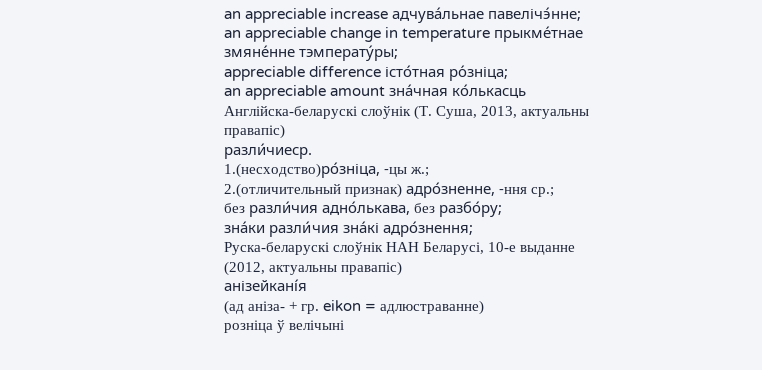an appreciable increase адчува́льнае павелічэ́нне;
an appreciable change in temperature прыкме́тнае змяне́нне тэмперату́ры;
appreciable difference істо́тная ро́зніца;
an appreciable amount зна́чная ко́лькасць
Англійска-беларускі слоўнік (Т. Суша, 2013, актуальны правапіс)
разли́чиеср.
1.(несходство)ро́зніца, -цы ж.;
2.(отличительный признак) адро́зненне, -ння ср.;
без разли́чия адно́лькава, без разбо́ру;
зна́ки разли́чия зна́кі адро́знення;
Руска-беларускі слоўнік НАН Беларусі, 10-е выданне (2012, актуальны правапіс)
анізейкані́я
(ад аніза- + гр. eikon = адлюстраванне)
розніца ў велічыні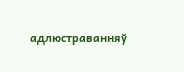адлюстраванняў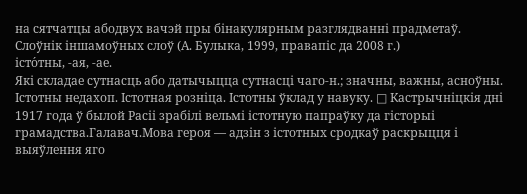на сятчатцы абодвух вачэй пры бінакулярным разглядванні прадметаў.
Слоўнік іншамоўных слоў (А. Булыка, 1999, правапіс да 2008 г.)
істо́тны, ‑ая, ‑ае.
Які складае сутнасць або датычыцца сутнасці чаго‑н.; значны, важны, асноўны. Істотны недахоп. Істотная розніца. Істотны ўклад у навуку. □ Кастрычніцкія дні 1917 года ў былой Расіі зрабілі вельмі істотную папраўку да гісторыі грамадства.Галавач.Мова героя — адзін з істотных сродкаў раскрыцця і выяўлення яго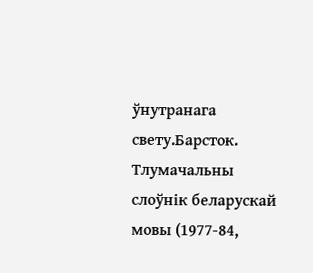ўнутранага свету.Барсток.
Тлумачальны слоўнік беларускай мовы (1977-84,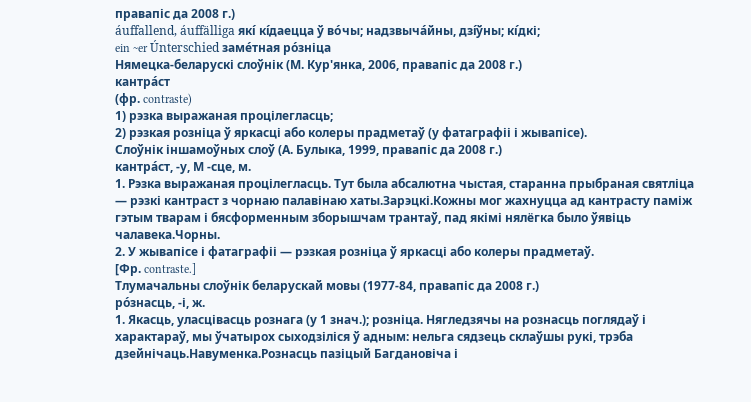правапіс да 2008 г.)
áuffallend, áuffälliga які́ кі́даецца ў во́чы; надзвыча́йны, дзі́ўны; кі́дкі;
ein ~er Únterschied заме́тная ро́зніца
Нямецка-беларускі слоўнік (М. Кур'янка, 2006, правапіс да 2008 г.)
кантра́ст
(фр. contraste)
1) рэзка выражаная процілегласць;
2) рэзкая розніца ў яркасці або колеры прадметаў (у фатаграфіі і жывапісе).
Слоўнік іншамоўных слоў (А. Булыка, 1999, правапіс да 2008 г.)
кантра́ст, ‑у, М ‑сце, м.
1. Рэзка выражаная процілегласць. Тут была абсалютна чыстая, старанна прыбраная святліца — рэзкі кантраст з чорнаю палавінаю хаты.Зарэцкі.Кожны мог жахнуцца ад кантрасту паміж гэтым тварам і бясформенным зборышчам трантаў, пад якімі нялёгка было ўявіць чалавека.Чорны.
2. У жывапісе і фатаграфіі — рэзкая розніца ў яркасці або колеры прадметаў.
[Фр. contraste.]
Тлумачальны слоўнік беларускай мовы (1977-84, правапіс да 2008 г.)
ро́знасць, ‑і, ж.
1. Якасць, уласцівасць рознага (у 1 знач.); розніца. Нягледзячы на рознасць поглядаў і характараў, мы ўчатырох сыходзіліся ў адным: нельга сядзець склаўшы рукі, трэба дзейнічаць.Навуменка.Рознасць пазіцый Багдановіча і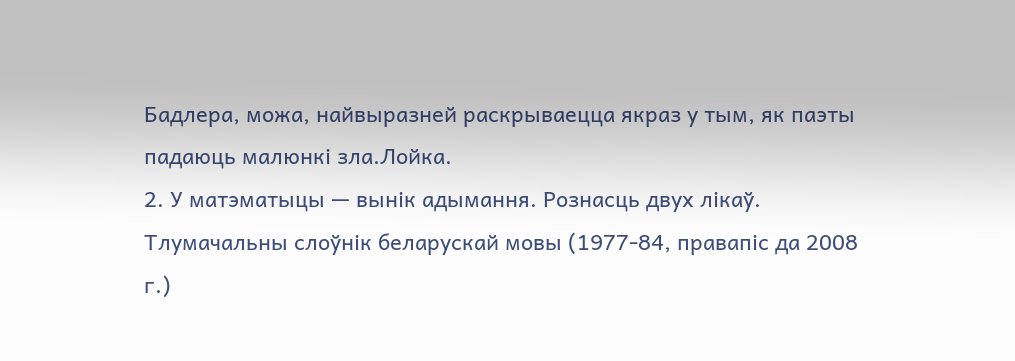Бадлера, можа, найвыразней раскрываецца якраз у тым, як паэты падаюць малюнкі зла.Лойка.
2. У матэматыцы — вынік адымання. Рознасць двух лікаў.
Тлумачальны слоўнік беларускай мовы (1977-84, правапіс да 2008 г.)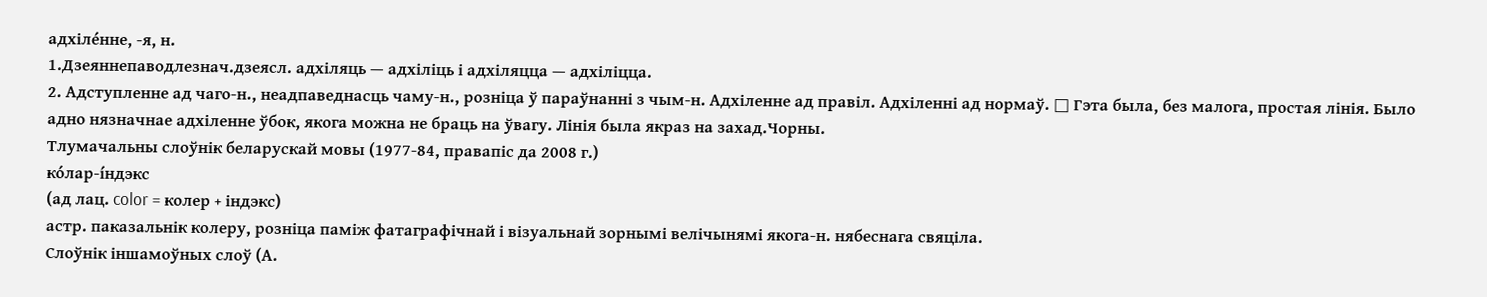адхіле́нне, ‑я, н.
1.Дзеяннепаводлезнач.дзеясл. адхіляць — адхіліць і адхіляцца — адхіліцца.
2. Адступленне ад чаго‑н., неадпаведнасць чаму‑н., розніца ў параўнанні з чым‑н. Адхіленне ад правіл. Адхіленні ад нормаў. □ Гэта была, без малога, простая лінія. Было адно нязначнае адхіленне ўбок, якога можна не браць на ўвагу. Лінія была якраз на захад.Чорны.
Тлумачальны слоўнік беларускай мовы (1977-84, правапіс да 2008 г.)
ко́лар-і́ндэкс
(ад лац. color = колер + індэкс)
астр. паказальнік колеру, розніца паміж фатаграфічнай і візуальнай зорнымі велічынямі якога-н. нябеснага свяціла.
Слоўнік іншамоўных слоў (А.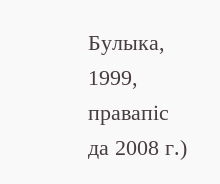Булыка, 1999, правапіс да 2008 г.)